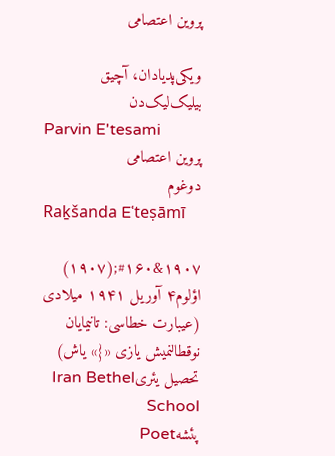پروین اعتصامی

ویکی‌پدیادان، آچیق بیلیک‌لیک‌دن
Parvin E'tesami
پروین اعتصامی
دوغوم
Raḵšanda Eʿteṣāmī

۱۹۰۷&#۱۶۰;(۱۹۰۷)
اؤلوم۴ آوریل ۱۹۴۱ میلادی (عیبارت خطاسی: تانیمایان نوقطالنمیش یازی «{» یاش)
تحصیل یئریIran Bethel School
پئشهPoet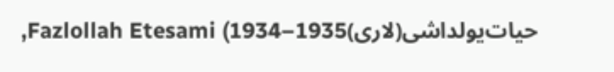حیات‌یولداشی(لاری)Fazlollah Etesami (1934–1935,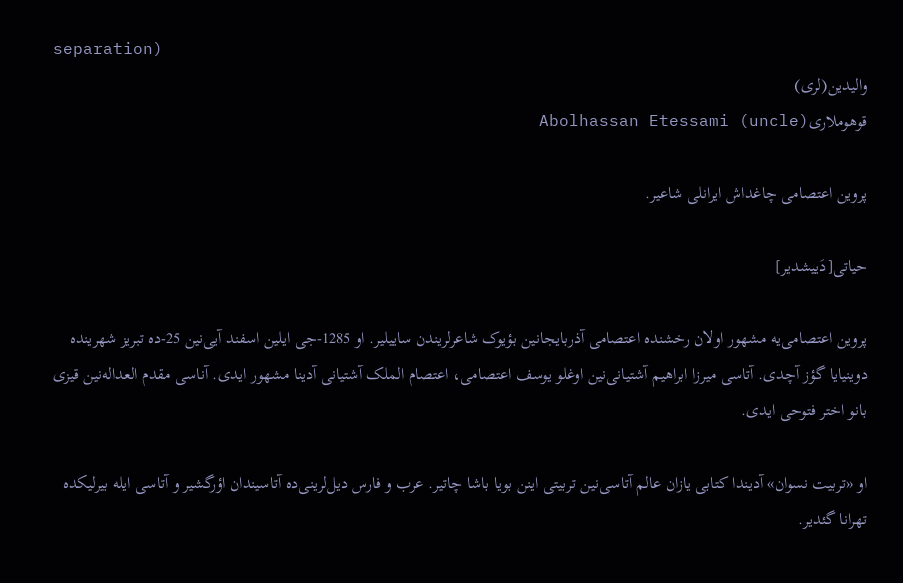separation)
والیدین(لری)
قوهوملاریAbolhassan Etessami (uncle)

پروین اعتصامی چاغداش ایرانلی شاعیر.

حیاتی[دَییشدیر]

پروین اعتصامی‌یه مشهور اولان رخشنده اعتصامی آذربایجانین بؤیوک شاعرلریندن ساییلیر. او 1285-جی ایلین اسفند آیی‌نین 25-ده تبریز شهرینده دوینیایا گؤز آچدی. آتاسی میرزا ابراهیم آشتیانی‌نین اوغلو یوسف اعتصامی، اعتصام الملک آشتیانی آدینا مشهور ایدی. آناسی مقدم العداله‌نین قیزی بانو اختر فتوحی ایدی.

او «تربیت نسوان» آدیندا کتابی یازان عالم آتاسی‌نین تربیتی اینن بویا باشا چاتیر. عرب و فارس دیل‌لرینی‌ده آتاسیندان اؤرگشیر و آتاسی ایله بیرلیکده تهرانا گئدیر.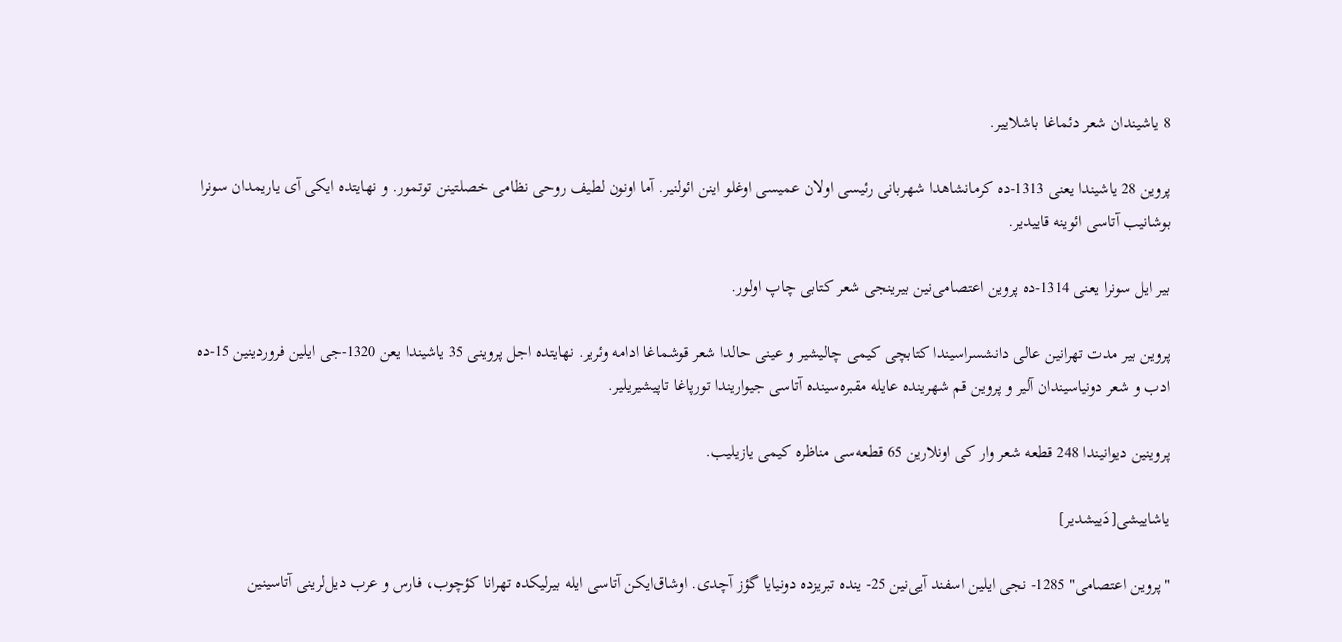8 یاشیندان شعر دئماغا باشلاییر.

پروین 28 یاشیندا یعنی 1313-ده کرمانشاهدا شهربانی رئیسی اولان عمیسی اوغلو اینن ائولنیر. آما اونون لطیف روحی نظامی خصلتینن توتمور. و نهایتده ایکی آی یاریمدان سونرا بوشانیب آتاسی ائوینه قاییدیر.

بیر ایل سونرا یعنی 1314-ده پروین اعتصامی‌نین بیرینجی شعر کتابی چاپ اولور.

پروین بیر مدت تهرانین عالی دانشسراسیندا کتابچی کیمی چالیشیر و عینی حالدا شعر قوشماغا ادامه وئریر. نهایتده اجل پروینی 35 یاشیندا یعن 1320-جی ایلین فروردینین 15-ده ادب و شعر دونیاسیندان آلیر و پروین قم شهرینده عایله مقبره‌سینده آتاسی جیواریندا تورپاغا تاپیشیریلیر.

پروینین دیوانیندا 248 قطعه شعر وار کی اونلارین 65 قطعه‌سی مناظره کیمی یازیلیب.

یاشاییشی[دَییشدیر]

"پروین اعتصامی" 1285- نجی ایلین اسفند آیی‌نین 25- ینده تبریزده دونیایا گؤز آچدی. اوشاق‌ایکن آتاسی ایله بیرلیکده تهرانا کؤچوب، فارس و عرب دیل‌لرینی آتاسینین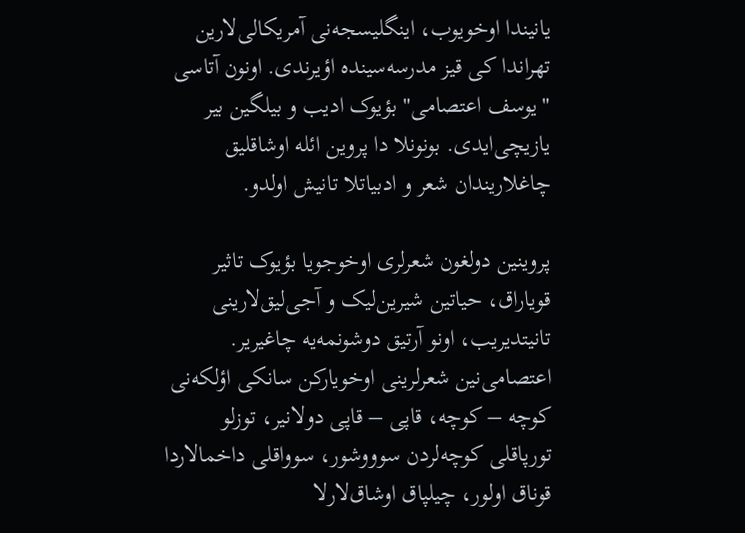یانیندا اوخویوب، اینگلیسجه‌نی آمریکالی‌لارین تهراندا کی قیز مدرسه‌سینده اؤیرندی. اونون آتاسی "یوسف اعتصامی" بؤیوک ادیب و بیلگین بیر یازیچی‌ایدی. بونونلا دا پروین ائله اوشاقلیق چاغلاریندان شعر و ادبیاتلا تانیش اولدو.

پروینین دولغون شعرلری اوخوجویا بؤیوک تاثیر قویاراق، حیاتین شیرین‌لیک و آجی‌لیق‌لارینی تانیتدیریب، اونو آرتیق دوشونمه‌یه چاغیریر. اعتصامی‌نین شعرلرینی اوخویارکن سانکی اؤلکه‌نی کوچه – کوچه، قاپی – قاپی دولانیر، توزلو تورپاقلی کوچه‌لردن سوووشور، سوواقلی داخمالاردا قوناق اولور، چیلپاق اوشاق‌لارلا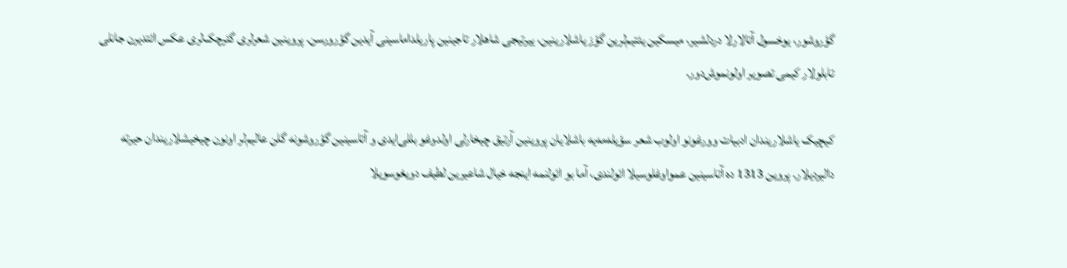گؤروشور، یوخسول آتالارلا دردلشیر، میسکین یئتیم‌لرین گؤز یاشلارینین، ییرتیجی شاهلار تاجینین پاریلداماسینی آیدین گؤرورسن. پروینین شعرلری گئرچک‌لری عکس ائتدیرن جانلی تابلولار کیمی تصویر اولونموش‌دور.

کیچیک یاشلاریندان ادبیات وورغونو اولوب شعر سؤیله‌مه‌یه باشلایان پروینین آرتیق چیخارلی اولدوغو بللی‌ایدی و آتاسینین گؤروشونه گلن عالیم‌لر اونون چیخیشلاریندان حیرته دالیردیلار. پروین 1313 ده آتاسینین عمواوغلوسیلا ائولندی، آما بو ائولنمه اینجه خیال شاعیرین لطیف دویغوسویلا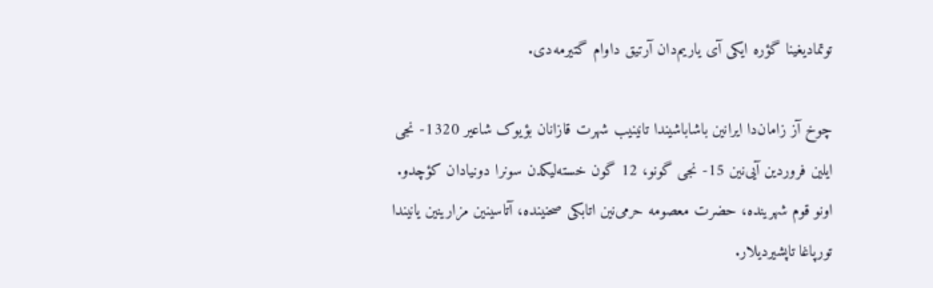توتمادیغینا گؤره ایکی آی یاریم‌دان آرتیق داوام گتیرمه‌دی.

چوخ آز زامان‌دا ایرانین باشاباشیندا تانینیب شهرت قازانان بؤیوک شاعیر 1320- نجی ایلین فروردین آیی‌نین 15- نجی گونو، 12 گون خسته‌لیکدن سونرا دونیادان کؤچدو. اونو قوم شهرینده، حضرت معصومه حرمی‌نین اتابکی صحنینده، آتاسینین مزارینین یانیندا تورپاغا تاپشیردیلار.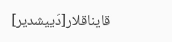قایناقلار[دَییشدیر]